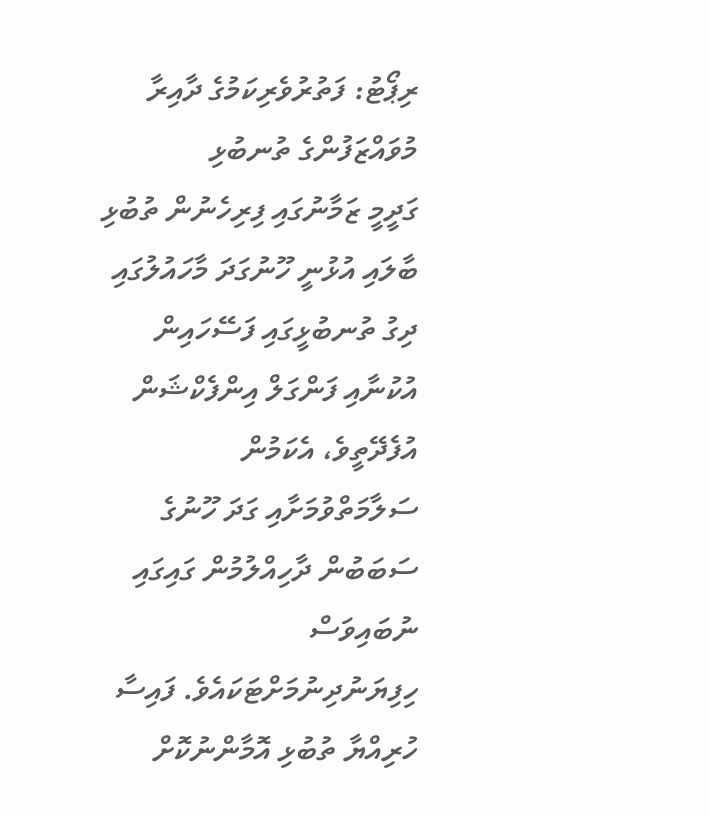ރިޕޯޓު: ފަތުރުވެރިކަމުގެ ދާއިރާ މުވައްޒަފުންގެ ތުނބުޅި
ގަދީމީ ޒަމާނުގައި ފިރިހެނުން ތުބުޅި ބާލައި އުޅުނީ ހޫނުގަދަ މާހައުލުގައި ދިގު ތުނބުޅީގައި ފަސޭހައިން އުކުނާއި ފަންގަލް އިންފެކްޝަން އުފެދޭތީވެ، އެކަމުން ސަލާމަތްވުމަށާއި ގަދަ ހޫނުގެ ސަބަބުން ދާހިއްލުމުން ގައިގައި ނުބައިވަސް ހިފިޔަނުދިނުމަށްޓަކައެވެ. ފައިސާ ހުރިއްޔާ ތުބުޅި އޮމާންނުކޮށް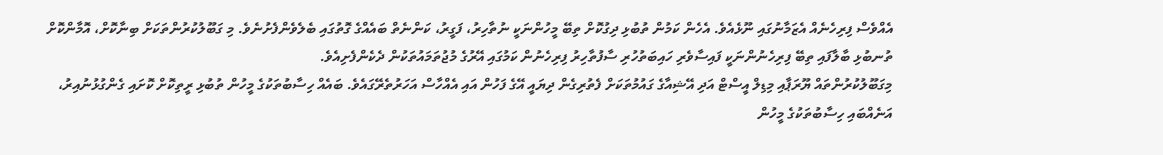އެއްވެސް ފިރިހެނެއް އެޒަމާނުގައި ނޫޅެއެވެ. އެހެން ކަމުން ތުބުޅި ދިގުކޮށް ތިބޭ މީހުންނަކީ ނުތާހިރު، ފަގީރު، ކަންނެތް ބައެއްގެ ގޮތުގައި ބެލެވެންފެށުނެވެ. މި ގަބޫލުކުރުންތަކަށް ބިނާކޮށް، އޮމާންކޮށް ތުނބުޅި ބާލާފައި ތިބޭ ފިރިހެނުންނަކީ ފައިސާވެރި ހައިބަތުހުރި ސާފުތާހިރު ފިރިހެނުން ކަމުގައި އޭރުގެ މުޖުތަމައުތަކުން ދެކެންފެށިއެވެ.
މިގަބޫލުކުރުންތައް ޔޫރަޕާއި މިޑިލް އީސްޓް އަދި އޭޝިއާގެ ގައުމުތަކަށް ފެތުރިގެން ދިޔައީ އޭގެ ފަހުން އައި އެއްހާސް އަހަރުތެރޭގައެވެ. ބައެއް ހިސާބުތަކުގެ މީހުން ތުބުޅި ރީތިކޮށް ކޮށައި ގެންގުޅުނުއިރު، އަނެއްބައި ހިސާބުތަކުގެ މީހުން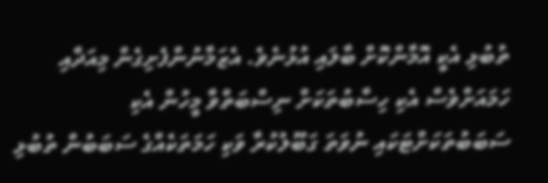ތުބުޅި އެކީ އޮމާންކޮށް ބާލައި އުޅުނެވެ. އެޒަމާނުންފެށިގެން މިއަދާއި ހަމައަށްވެސް އެކި ހިސާބުތަކަށް ނިސްބަތްވާ މީހުން އެކި ސަބަބުތަކަށްޓަކައި ނުވަތަ ގަބޫލުކުރާ ވަކި ހަމަތަކެއްގެ ސަބަބުން ތުބުޅި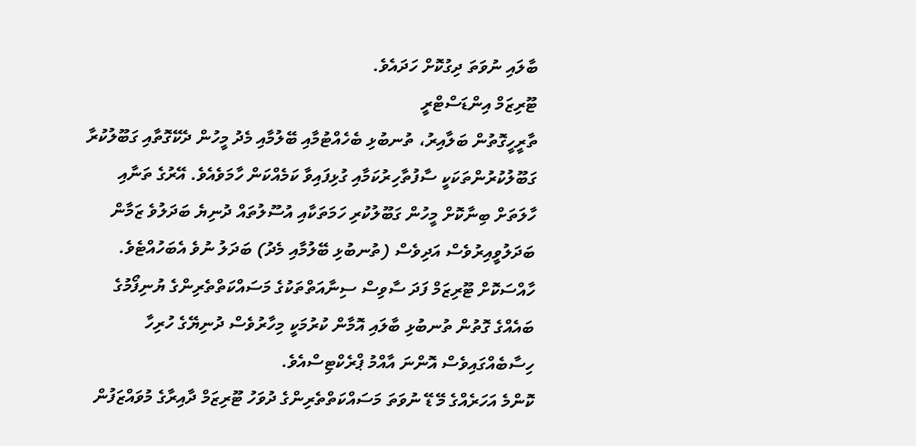ބާލައި ނުވަތަ ދިގުކޮށް ހަދައެވެ.
ޓޫރިޒަމް އިންޑަސްޓްރީ
ތާރީހީގޮތުން ބަލާއިރު، ތުނބުޅި ބެހެއްޓުމާއި ބޭލުމާއި މެދު މީހުން ދެކޭގޮތާއި ގަބޫލުކުރާ ގަބޫލުކުރުންތަކަކީ ސާފުތާހިރުކަމާއި ގުޅިފައިވާ ކަމެއްކަން ހާމަވެއެވެ. އޭރުގެ ތަނާއި ހާލަތަށް ބިނާކޮށް މީހުން ގަބޫލުކުރި ހަމަތަކާއި އުސޫލުތައް ދުނިޔެ ބަދަލުވެ ޒަމާން ބަދަލުވީއިރުވެސް އަދިވެސް (ތުނބުޅި ބޭލުމާއި މެދު) ބަދަލު ނުވެ އެބަހުއްޓެވެ. ހާއްސަކޮށް ޓޫރިޒަމް ފަދަ ސާވިސް ސިނާއަތްތަކުގެ މަސައްކަތްތެރިންގެ ޔުނިފޯމުގެ ބައެއްގެ ގޮތުން ތުނބުޅި ބާލައި އޮމާން ކުރުމަކީ މިހާރުވެސް ދުނިޔޭގެ ހުރިހާ ހިސާބެއްގައިވެސް އޮންނަ އާއްމު ޕްރެކްޓިސްއެވެ.
ކޮންމެ އަހަރެއްގެ މޭ ޑޭ ނުވަތަ މަސައްކަތްތެރިންގެ ދުވަހު ޓޫރިޒަމް ދާއިރާގެ މުވައްޒަފުން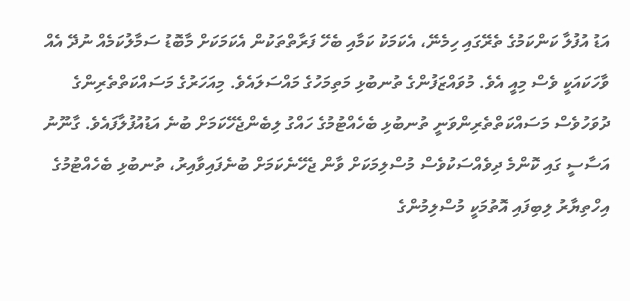އަޑު އުފުލާ ކަންކަމުގެ ތެރޭގައި ހިމެނޭ، އެކަމަކު ކަމާއި ބެހޭ ފަރާތްތަކުން އެކަމަކަށް މާބޮޑު ސަމާލުކަމެއް ނުދޭ އެއް ވާހަކައަކީ ވެސް މިއީ އެވެ. މުވައްޒަފުންގެ ތުނބުޅި މަތިމަހުގެ މައްސަލައެވެ. މިއަހަރުގެ މަސައްކަތްތެރިންގެ ދުވަހުވެސް މަސައްކަތްތެރިންވަނީ ތުނބުޅި ބެހެއްޓުމުގެ ހައްގު ލިބެންޖެހޭކަމަށް ބުނެ އަޑުއުފުލާފައެވެ. ގާނޫނު އަސާސީ ގައި ކޮންމެ ދިވެއްސަކުވެސް މުސްލިމަކަށް ވާން ޖެހޭނެކަމަށް ބުނެފައިވާއިރު، ތުނބުޅި ބެހެއްޓުމުގެ އިހްތިޔާރު ލިބިފައި އޮތުމަކީ މުސްލިމުންގެ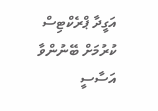އަގީދާ ޕްރެކްޓިސް ކުރުމަށް ބޭނުންވާ އަސާސީ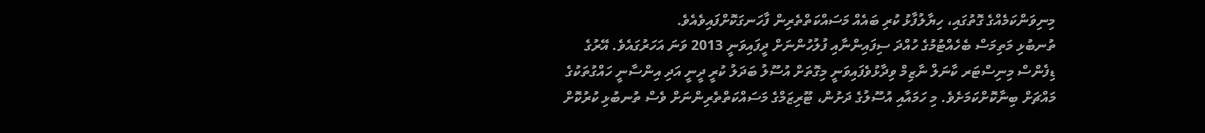މިނިވަންކަމެއްގެ ގޮތުގައި، ހިޔާލުފާޅު ކުރި ބައެއް މަސައްކަތްތެރިން ފާހަނގަކޮށްފައިވެއެވެ.
ތުނބުޅި މަތިމަސް ބެހެއްޓުމުގެ ހުއްދަ ސިފައިންނާއި ފުލުހުންނަށް ދީފައިވަނީ 2013 ވަނަ އަހަރުގައެވެ. އޭރުގެ ޑިފެންސް މިނިސްޓަރ ކާނަލް ނާޒިމް ވިދާޅުވެފައިވަނީ މިގޮތަށް އުސޫލު ބަދަލު ކުރީ ދީނީ އަދި އިންސާނީ ހައްގުތަކުގެ މައްޗަށް ބިނާކޮށްކަމަށެވެ. މި ހަމައާއި އުސޫލުގެ ދަށުން، ޓޫރިޒަމްގެ މަސައްކަތްތެރިންނަށް ވެސް ތުނބުޅި ކުރުކޮށް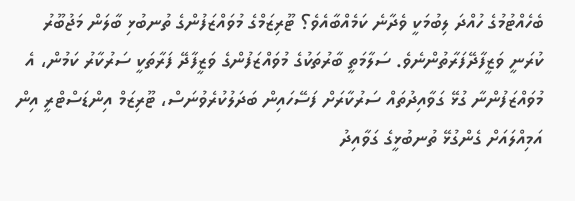ބެހެއްޓުމުގެ ހުއްދަ ލިބުމަކީ ވެދާނެ ކަމެއްބާއެވެ؟ ޓޫރިޒަމްގެ މުވައްޒަފުންގެ ތުނބުޅި ބާލަން މަޖުބޫރު ކުރަނީ ވަޒީފާދޭފަރާތުންނެވެ. ސަލާމަތީ ބާރުތަކުގެ މުވައްޒަފުންގެ ވަޒީފާދޭ ފަރާތަކީ ސަރުކާރު ކަމުން، އެ މުވައްޒަފުންނާ ގުޅޭ ގަވާއިދުތައް ސަރުކާރަށް ފަސޭހައިން ބަދަލުކުރެވުނަސް، ޓޫރިޒަމް އިންޑަސްޓްރީ އިން އަމިއްލައަށް ގެންގުޅޭ ތުނބުޅީގެ ގަވާއިދު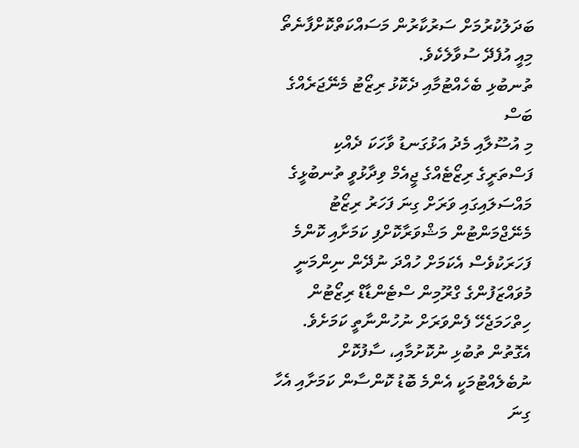ބަދަލުކުރުމަށް ސަރުކާރުން މަސައްކަތްކޮށްފާނެތޯ މިއީ އުފެދޭ ސުވާލެކެވެ.
ތުނބުޅި ބެހެއްޓުމާއި ދެކޮޅު ރިޒޯޓު މެނޭޖަރެއްގެ ބަސް
މި އުސޫލާއި މެދު އަޅުގަނޑު ވާހަކަ ދެއްކި ފަސްތަރީގެ ރިޒޯޓެއްގެ ޖީއެމް ވިދާޅުވީ ތުނބުޅީގެ މައްސަލައިގައި ވަރަށް ގިނަ ފަހަރު ރިޒޯޓު މެނޭޖްމަންޓުން މަޝްވަރާކޮށްފި ކަމަށާއި ކޮންމެ ފަހަރަކުވެސް އެކަމަށް ހުއްދަ ނުދޭން ނިންމަނީ މުވައްޒަފުންގެ ގްރޫމިން ސްޓެންޑާޑް ރިޒޯޓުން ހިތްހަމަޖެހޭ ފެންވަރަށް ނުހުންނާތީ ކަމަށެވެ. އެގޮތުން ތުބުޅި ނުކޮށުމާއި، ސާފުކޮށް ނުބެލެއްޓުމަކީ އެންމެ ބޮޑު ކޮންސާން ކަމަށާއި އެހާ ގިނަ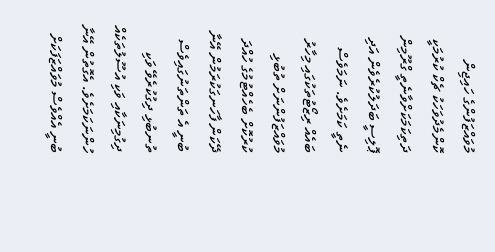މުވައްޒަފުންގެ ހައިޖިން ކޮންމެދުވަހަކު ޗެކް ކުރުމަކީ ދަތިކަމަކަށްވާނެތީ ގްރޫމިން ޕޮލިސީ ބަދަލުކުރެވެން އަދި ނެތީ ކަމަށެވެ. ނަމަވެސް ބައެއް ރިޒޯޓުތަކުގައި މިހާރު މުވައްޒަފުންނަށް ތުބުޅި ކުރުކޮށް ބެހެއްޓުމުގެ ހުއްދަ ދޭކަން ފާހަނގަކުރަމުން އޭނާ ބުނީ އެ ތަންތަނުގައިވެސް ތުނބުޅި ދިގުކުރެވޭ ވަކި ދިގުމިނަކާއި ވަކި އުސޫލުތަކެއް ހުންނަކަމަށެވެ. އެގޮތުން އޭނާ ބުނީ އެއްވެސް މުވައްޒަފަކަށް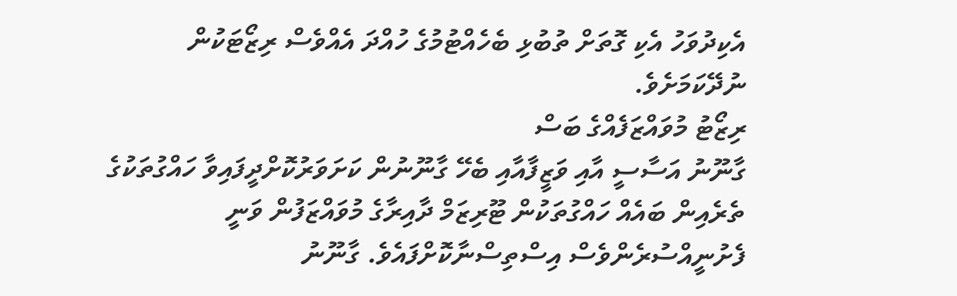އެކިދުވަހު އެކި ގޮތަށް ތުބުޅި ބެހެއްޓުމުގެ ހުއްދަ އެއްވެސް ރިޒޯޓަކުން ނުދޭކަމަށެވެ.
ރިޒޯޓު މުވައްޒަފެއްގެ ބަސް
ގާނޫނު އަސާސީ އާއި ވަޒީފާއާއި ބެހޭ ގާނޫނުން ކަށަވަރުކޮށްދީފައިވާ ހައްގުތަކުގެ ތެރެއިން ބައެއް ހައްގުތަކުން ޓޫރިޒަމް ދާއިރާގެ މުވައްޒަފުން ވަނީ ފެށުނީއްސުރެންވެސް އިސްތިސްނާކޮށްފައެވެ. ގާނޫނު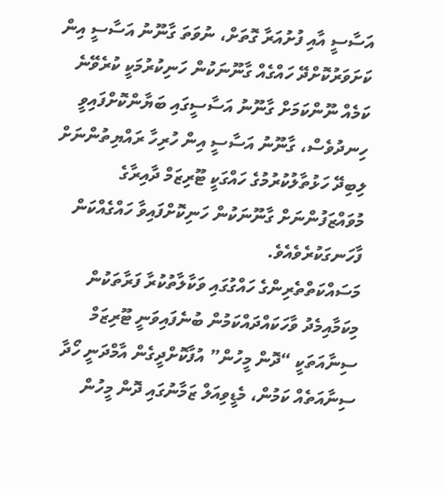އަސާސީ އާއި ފުށުއަރާ ގޮތަށް، ނުވަތަ ގާނޫނު އަސާސީ އިން ކަށަވަރުކޮށްދޭ ހައްގެއް ގާނޫނަކުން ހަނިކުރުމަކީ ކުރެވޭނެ ކަމެއް ނޫންކަމަށް ގާނޫނު އަސާސީގައި ބަޔާންކޮށްފައިވީ ހިނދުވެސް، ގާނޫނު އަސާސީ އިން ހުރިހާ ރައްޔިތުންނަށް ލިބިދޭ ހަޅުތާލުކުރުމުގެ ހައްގަކީ ޓޫރިޒަމް ދާއިރާގެ މުވައްޒަފުންނަށް ގާނޫނަކުން ހަނިކޮށްފައިވާ ހައްގެއްކަން ފާހަނގަކުރެވެއެވެ.
މަސައްކަތްތެރިންގެ ހައްގުގައި ވަކާލާތުކުރާ ފަރާތަކުން މިކަމާއިމެދު ވާހަކައްދައްކަމުން ބުނެފައިވަނީ ޓޫރިޒަމް ސިނާއަތަކީ “ދޮން މީހުން” އުފާކޮށްދީގެން އާމްދަނީ ހޯދާ ސިނާއަތެއް ކަމުން، މެޑީވިއަލް ޒަމާނުގައި ދޮން މީހުން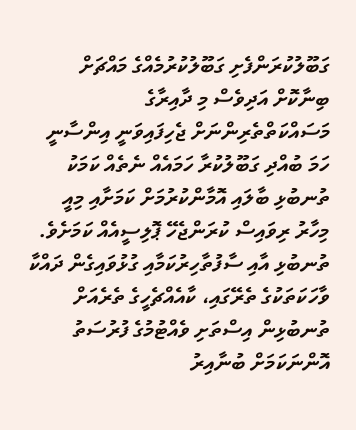ގަބޫލުކުރަންފެށި ގަބޫލުކުރުމެއްގެ މައްޗަށް ބިނާކޮށް އަދިވެސް މި ދާއިރާގެ މަސައްކަތްތެރިންނަށް ޖެހިފައިވަނީ އިންސާނީ ހަމަ ބުއްދި ގަބޫލުކުރާ ހަމައެއް ނެތެއް ކަމަކު ތުނބުޅި ބާލައި އޮމާންކުރުމަށް ކަމަށާއި މިއީ މިހާރު ރިވައިސް ކުރަންޖެހޭ ޕޮލިސީއެއް ކަމަށެވެ.
ތުނބުޅި އާއި ސާފުތާހިރުކަމާއި ގުޅުވައިގެން ދައްކާ ވާހަކަތަކުގެ ތެރޭގައި، ކާއެއްޗެހީގެ ތެރެއަށް ތުނބުޅިން އިސްތަށި ވެއްޓުމުގެ ފުރުސަތު އޮންނަކަމަށް ބުނާއިރު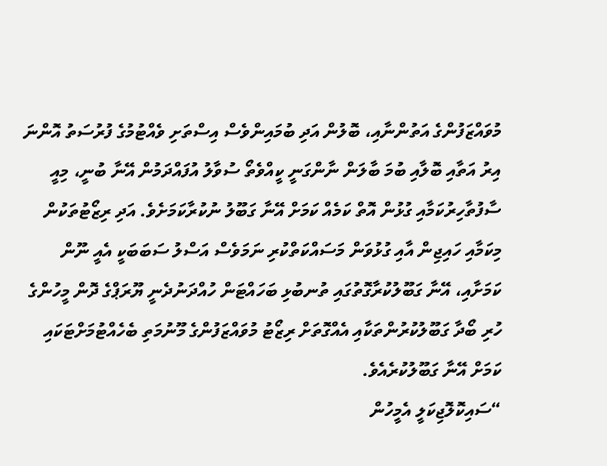މުވައްޒަފުންގެ އަތުންނާއި، ބޮލުން އަދި ބުމައިންވެސް އިސްތަށި ވެއްޓުމުގެ ފުރުސަތު އޮންނަ އިރު އަތާއި ބޮލާއި ބުމަ ބާލަން ނާންގަނީ ކީއްވެތޯ ސުވާލު އުފައްދަމުން އޭނާ ބުނީ، މިއީ ސާފުތާހިރުކަމާއި ގުޅުން އޮތް ކަމެއް ކަމަށް އޭނާ ގަބޫލު ނުކުރާކަމަށެވެ. އަދި ރިޒޯޓުތަކުން މިކަމާއި ހައިޖިން އާއި ގުޅުވަން މަސައްކަތްކުރި ނަމަވެސް އަސްލު ސަބަބަކީ އެއީ ނޫން ކަމަށާއި، އޭނާ ގަބޫލުކުރާގޮތުގައި ތުނބުޅި ބަހައްޓަން ހުއްދަނުދެނީ ޔޫރަޕްގެ ދޮން މީހުންގެ ހުރި ބޯދާ ގަބޫލުކުރުންތަކާއި އެއްގޮތަށް ރިޒޯޓު މުވައްޒަފުންގެ މޫނުމަތި ބެހެއްޓުމަށްޓަކައި ކަމަށް އޭނާ ގަބޫލުކުރެއެވެ.
“ސައިކޮލޮޖިކަލީ އެމީހުން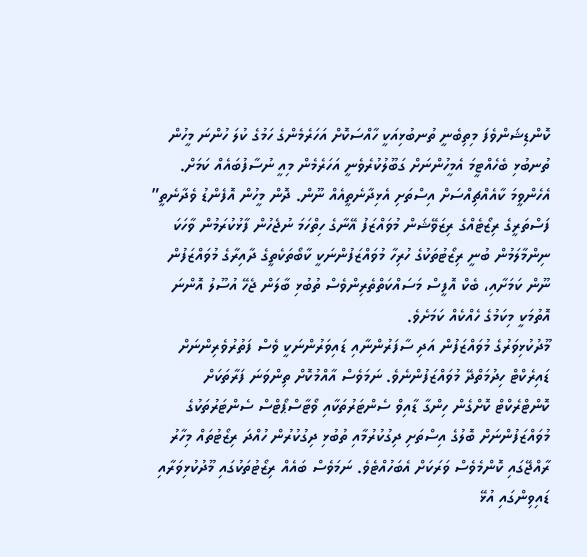ކޮންޑިޝަންވެފަ މިތިބެނީ ތުނބުޅިއަކީ ހާއްސަކޮށް އަހަރެމެންގެ ހަމުގެ ކުލަ ހުންނަ މީހުން ތުނބުޅި ބެހެއްޓީމަ އެމީހުންނަށް ގަބޫލުކުރެވެނީ އަހަރެމެން މިއީ ނުސާފުބައެއް ކަމަށް. އެހެންވީމަ ކާއެއްޗިއްސަށް އިސްތަށި އެޅިދާނެތީއެއް ނޫން. ދޮން މީހުން އޮފެންޑު ވެދާނެތީ” ފަސްތަރީގެ ރިޒޯޓެއްގެ ރިޒަވޭޝަން މުވައްޒަފު އޭނާގެ ހިތްހަމަ ނުޖެހުން ފާޅުކުރަމުން ވާހަކަ ނިންމާލަމުން ބުނީ ރިޒޯޓުތަކުގެ ހުރިހާ މުވައްޒަފުންނަކީ ކާބޯތަކެތީގެ ދާއިރާގެ މުވައްޒަފުން ނޫން ކަމަށާއި، ބެކް އޮފީސް މަސައްކަތްތެރިންވެސް ތުބުޅި ބާލަން ޖެހޭ އުސޫލު އޮންނަ އޮތުމަކީ މިކަމުގެ ހެއްކެއް ކަމަށެވެ.
މޫދުކުޅިވަރުގެ މުވައްޒަފުން އަދި ސާފަރުންނާއި ޑައިވަރުންނަކީ ވެސް ފަތުރުވެރިންނަށް ޑައިރެކްޓް ހިދުމަތްދޭ މުވައްޒަފުންނެވެ. ނަމަވެސް އާއްމުކޮށް ތިންވަނަ ފަރާތަކަށް ކޮންޓްރެކްޓް ކޮށްގެން ހިންގާ ޑާއިވް ސެންޓަރުތަކާއި ވޯޓާސްޕޯޓްސް ސެންޓަރުތަކުގެ މުވައްޒަފުންނަށް ބޮލުގެ އިސްތަށި ދިގުކުރުމާއި ތުބުޅި ދިގުކުރުން ހުއްދަ ރިޒޯޓުތައް މިހާރު ރާއްޖޭގައި ކޮންމެވެސް ވަރަކަށް އެބަހުއްޓެވެ. ނަމަވެސް ބައެއް ރިޒޯޓުތަކުގައި މޫދުކުޅިވަރާއި ޑައިވިންގައި އުޅޭ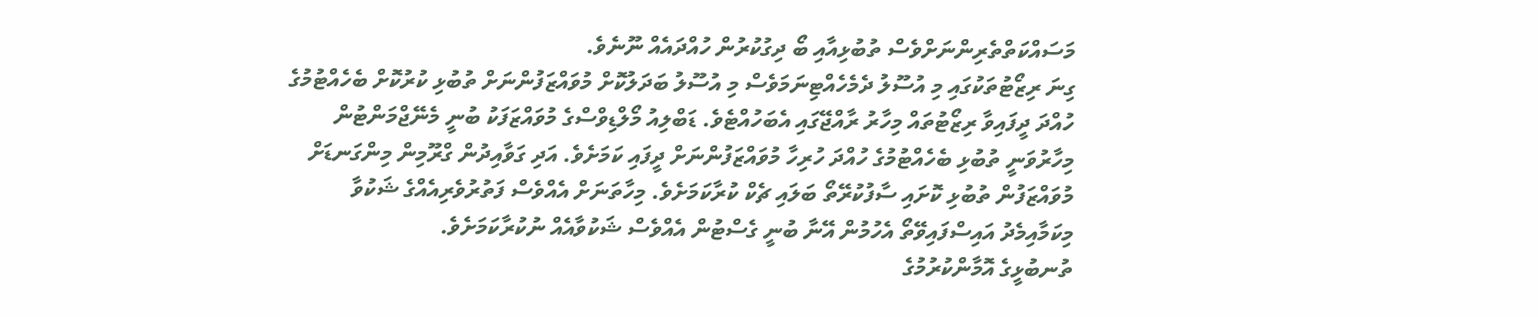މަސައްކަތްތެރިންނަށްވެސް ތުބުޅިއާއި ބޯ ދިގުކުރުން ހުއްދައެއް ނޫނެވެ.
ގިނަ ރިޒޯޓުތަކުގައި މި އުސޫލު ދެމެހެއްޓިނަމަވެސް މި އުސޫލު ބަދަލުކޮށް މުވައްޒަފުންނަށް ތުބުޅި ކުރުކޮށް ބެހެއްޓުމުގެ ހުއްދަ ދީފައިވާ ރިޒޯޓުތައް މިހާރު ރާއްޖޭގައި އެބަހުއްޓެވެ. ޑަބްލިއު މޯލްޑިވްސްގެ މުވައްޒަފަކު ބުނީ މެނޭޖްމަންޓުން މިހާރުވަނީ ތުބުޅި ބެހެއްޓުމުގެ ހުއްދަ ހުރިހާ މުވައްޒަފުންނަށް ދީފައި ކަމަށެވެ. އަދި ގަވާއިދުން ގްރޫމިން މިންގަނޑަށް މުވައްޒަފުން ތުބުޅި ކޮށައި ސާފުކުރޭތޯ ބަލައި ޗެކް ކުރާކަމަށެވެ. މިހާތަނަށް އެއްވެސް ފަތުރުވެރިއެއްގެ ޝަކުވާ މިކަމާއިމެދު އައިސްފައިވޭތޯ އެހުމުން އޭނާ ބުނީ ގެސްޓުން އެއްވެސް ޝަކުވާއެއް ނުކުރާކަމަށެވެ.
ތުނބުޅީގެ އޮމާންކުރުމުގެ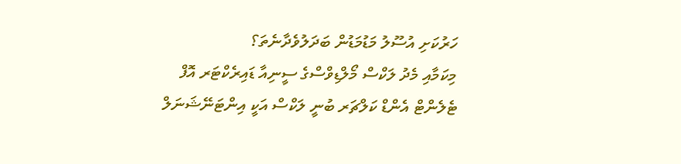ހަރުކަށި އުސޫލު މަޑުމަޑުން ބަދަލުވެދާނެތަ؟
މިކަމާއި މެދު ލަކްސް މޯލްޑިވްސްގެ ސީނިއާ ޑައިރެކްޓަރ އޮފް ޓެލެންޓް އެންޑް ކަލްޗަރ ބުނީ ލަކްސް އަކީ އިންޓަނޭޝަނަލް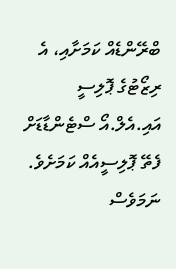ބްރޭންޑެއް ކަމަށާއި، އެ ރިޒޯޓުގެ ޕޮލިސީ އައި.އެލް.އޯ ސްޓެންޑާޑަށް ފެތޭ ޕޮލިސީއެއް ކަމަށެވެ. ނަމަވެސް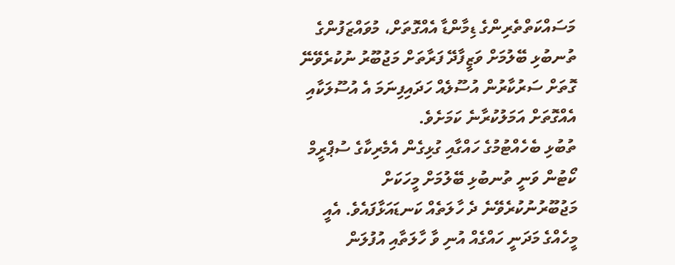މަސައްކަތްތެރިންގެ ޑިމާންޑާ އެއްގޮތަށް، މުވައްޒަފުންގެ ތުނބުޅި ބޭލުމަށް ވަޒީފާދޭ ފަރާތަށް މަޖުބޫރު ނުކުރެވޭނޭ ގޮތަށް ސަރުކާރުން އުސޫލެއް ހަދައިފިނަމަ އެ އުސޫލަކާއި އެއްގޮތަށް އަމަލުކުރާނެ ކަމަށެވެ.
ތުބުޅި ބެހެއްޓުމުގެ ހައްގާއި ގުޅިގެން އެމެރިކާގެ ސުޕްރީމް ކޯޓުން ވަނީ ތުނބުޅި ބޭލުމަށް މީހަކަށް މަޖުބޫރުނުކުރެވޭނެ ދެ ހާލަތެއް ކަނޑައަޅާފައެވެ. އެއީ މީހެއްގެ މަދަނީ ހައްގެއް އުނި ވާ ހާލަތާއި އުފުލަން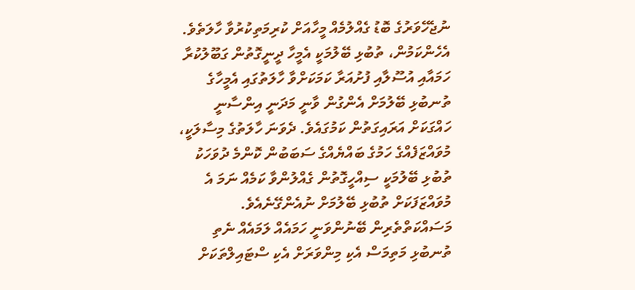ނުޖެހޭވަރުގެ ބޮޑު ގެއްލުމެއް މީހާއަށް ކުރިމަތިކުރުވާ ހާލަތެވެ. އެހެންކަމުން، ތުބުޅި ބޭލުމަކީ އެމީހާ ދީނީގޮތުން ގަބޫލުކުރާ ހަމައާއި އުސޫލާއި ފުށުއަރާ ކަމަކަށްވާ ހާލަތުގައި އެމީހާގެ ތުނބުޅި ބޭލުމަށް އެންގުން ވާނީ މަދަނީ އިންސާނީ ހައްގަކަށް އަރައިގަތުން ކަމުގައެވެ. ދެވަނަ ހާލަތުގެ މިސާލަކީ، މުވައްޒަފެއްގެ ހަމުގެ ބައްޔެއްގެ ސަބަބުން ކޮންމެ ދުވަހަކު ތުބުޅި ބޭލުމަކީ ސިއްހީގޮތުން ގެއްލުންވާ ކަމެއް ނަމަ އެ މުވައްޒަފަކަށް ތުބުޅި ބޭލުމަށް ނުއެންގޭނެއެވެ.
މަސައްކަތްތެރިން ބޭނުންވަނީ ހަމައެއް ލަމައެއް ނެތި ތުނބުޅި މަތިމަސް އެކި މިންވަރަށް އެކި ސްޓައިލްތަކަށް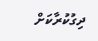ދިގުކުރާކަށް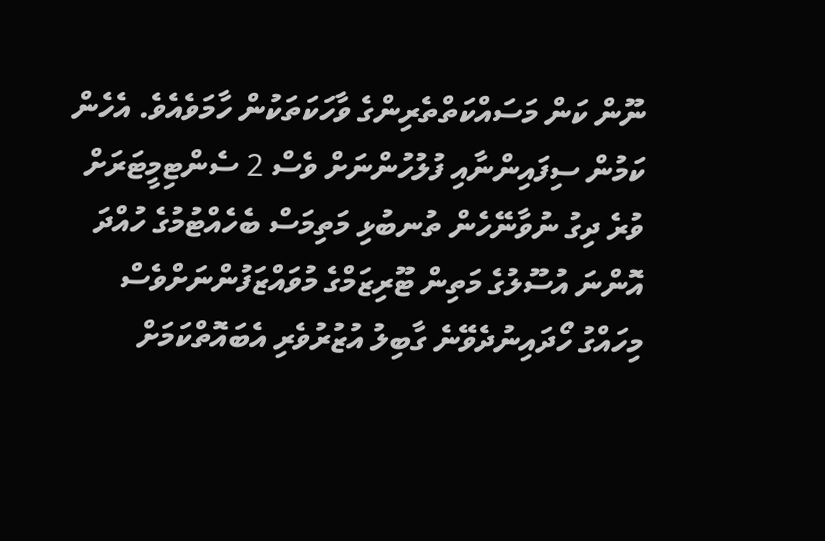ނޫން ކަން މަސައްކަތްތެރިންގެ ވާހަކަތަކުން ހާމަވެއެވެ. އެހެން ކަމުން ސިފައިންނާއި ފުލުހުންނަށް ވެސް 2 ސެންޓިމީޓަރަށް ވުރެ ދިގު ނުވާނޭހެން ތުނބުޅި މަތިމަސް ބެހެއްޓުމުގެ ހުއްދަ އޮންނަ އުސޫލުގެ މަތިން ޓޫރިޒަމްގެ މުވައްޒަފުންނަށްވެސް މިހައްގު ހޯދައިނުދެވޭނެ ގާބިލު އުޒުރުވެރި އެބައޮތްކަމަށް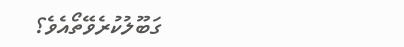ގަބޫލުކުރެވޭތޯއެވެ؟